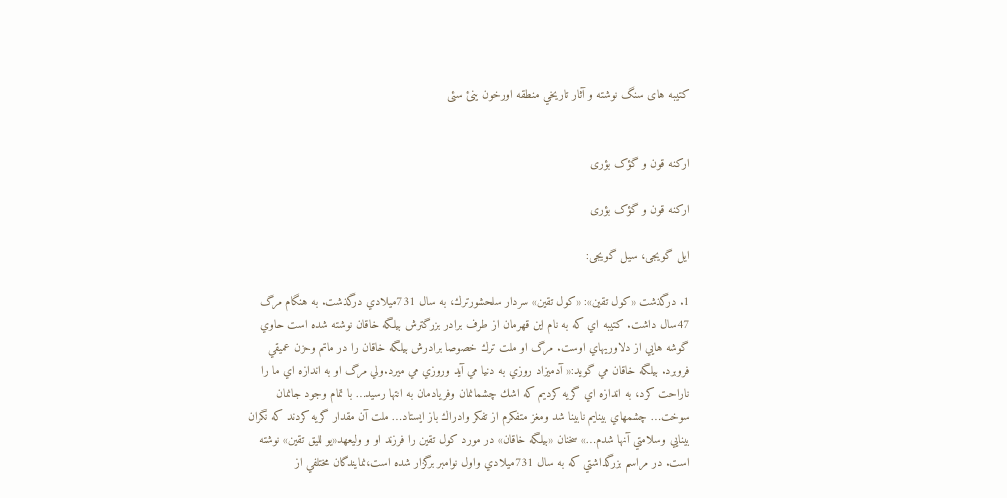کتیبه های سنگ نوشته و آثار تاريخي منطقه اورخون ینئ سئی


ارکنه قون و گؤک بؤری

ارکنه قون و گؤک بؤری

ایل گویجی، سیل گویجی:

1. درگذشت «کول تقین»: «كول تقين» سردار سلحشورترك، به سال 731ميلادي درگذشت. به هنگام مرگ 47سال داشت. كتيبه اي كه به نام اين قهرمان از طرف برادر بزرگترش بيلگه خاقان نوشته شده است حاوي گوشه هايي از دلاوريهاي اوست. مرگ او ملت ترك خصوصا برادرش بيلگه خاقان را در ماتم وحزن عميقي فروبرد. بيلگه خاقان مي گويد:« آدميزاد روزي به دنيا مي آيد وروزي مي ميرد.ولي مرگ او به اندازه اي ما را ناراحت كرد، به اندازه اي گريه كرديم كه اشك چشمانمان وفريادمان به انتها رسيد… با تمام وجود جانمان سوخت… چشمهاي بينايم نابينا شد ومغز متفكرم از تفكر وادراك باز ايستاد… ملت آن مقدار گريه كردند كه نگران بينايي وسلامتي آنها شدم…» سخنان «بيلگه خاقان» در مورد كول تقين را فرزند او و وليعهد«يو لليق تقين» نوشته است. در مراسم بزرگداشتي كه به سال 731ميلادي واول نوامبر برگزار شده است،نمايندگان مختلفي از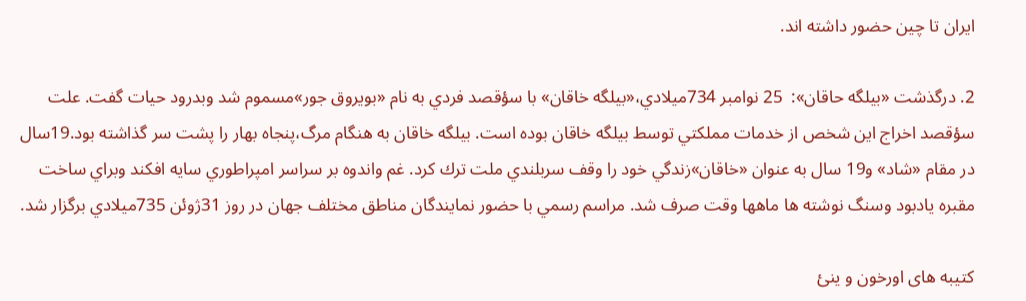ايران تا چين حضور داشته اند.

2. درگذشت «بیلگه حاقان»:  25 نوامبر 734ميلادي،«بيلگه خاقان» با سؤقصد فردي به نام «بويروق جور»مسموم شد وبدرود حيات گفت. علت سؤقصد اخراج اين شخص از خدمات مملكتي توسط بيلگه خاقان بوده است. بيلگه خاقان به هنگام مرگ،پنجاه بهار را پشت سر گذاشته بود.19سال در مقام «شاد» و19 سال به عنوان «خاقان»زندگي خود را وقف سربلندي ملت ترك كرد. غم واندوه بر سراسر امپراطوري سايه افكند وبراي ساخت مقبره يادبود وسنگ نوشته ها ماهها وقت صرف شد. مراسم رسمي با حضور نمايندگان مناطق مختلف جهان در روز 31ژوئن 735ميلادي برگزار شد.

کتیبه های اورخون و ینئ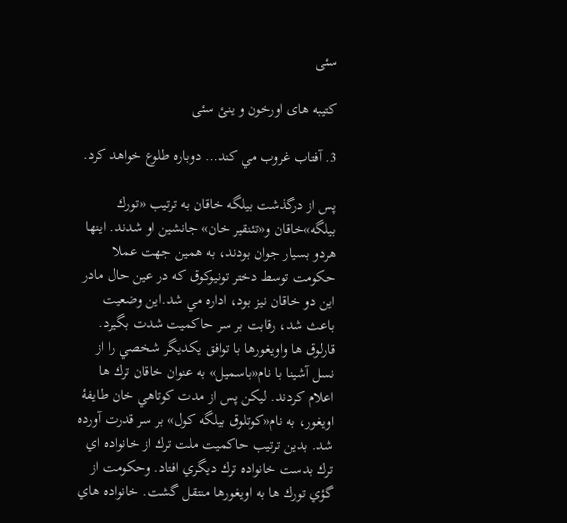سئی

کتیبه های اورخون و ینئ سئی

3. آفتاب غروب مي كند… دوباره طلوع خواهد كرد.

پس از درگذشت بيلگه خاقان به ترتيب «تورك بيلگه»خاقان و«تئنقير خان» جانشين او شدند. اينها هردو بسيار جوان بودند، به همين جهت عملا حكومت توسط دختر تونيوكوق كه در عين حال مادر اين دو خاقان نيز بود، اداره مي شد.اين وضعيت باعث شد، رقابت بر سر حاكميت شدت بگيرد. قارلوق ها واويغورها با توافق يكديگر شخصي را از نسل آشينا با نام«باسميل» به عنوان خاقان ترك ها اعلام كردند. ليكن پس از مدت كوتاهي خان طايفۀ اويغور، به نام«كوتلوق بيلگه كول» بر سر قدرت آورده شد. بدين ترتيب حاكميت ملت ترك از خانواده اي ترك بدست خانواده ترك ديگري افتاد. وحكومت از گؤي تورك ها به اويغورها منتقل گشت. خانواده هاي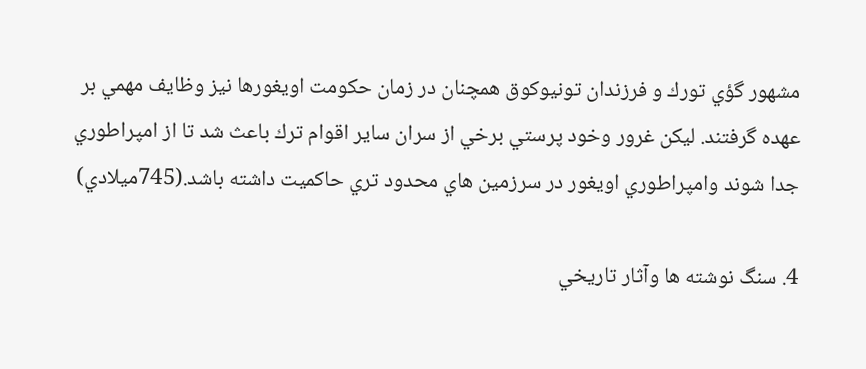مشهور گؤي تورك و فرزندان تونيوكوق همچنان در زمان حكومت اويغورها نيز وظايف مهمي بر عهده گرفتند. ليكن غرور وخود پرستي برخي از سران ساير اقوام ترك باعث شد تا از امپراطوري جدا شوند وامپراطوري اويغور در سرزمين هاي محدود تري حاكميت داشته باشد.(745ميلادي)

4. سنگ نوشته ها وآثار تاريخي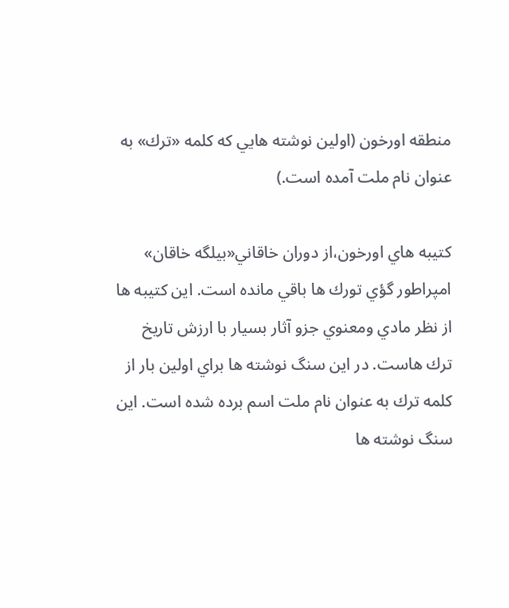منطقه اورخون (اولين نوشته هايي كه كلمه «ترك» به عنوان نام ملت آمده است.)

كتيبه هاي اورخون،از دوران خاقاني«بيلگه خاقان» امپراطور گؤي تورك ها باقي مانده است. اين كتيبه ها از نظر مادي ومعنوي جزو آثار بسيار با ارزش تاريخ ترك هاست. در اين سنگ نوشته ها براي اولين بار از كلمه ترك به عنوان نام ملت اسم برده شده است. اين سنگ نوشته ها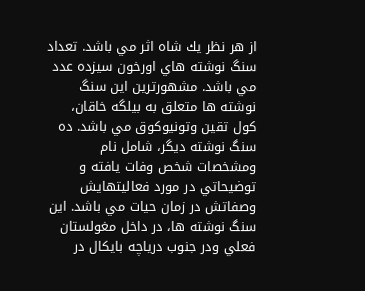از هر نظر يك شاه اثر مي باشد. تعداد سنگ نوشته هاي اورخون سيزده عدد مي باشد. مشهورترين اين سنگ نوشته ها متعلق به بيلگه خاقان، كول تقين وتونيوكوق مي باشد. ده سنگ نوشته ديگر، شامل نام ومشخصات شخص وفات يافته و توضيحاتي در مورد فعاليتهايش وصفاتش در زمان حيات مي باشد. اين سنگ نوشته ها، در داخل مغولستان فعلي ودر جنوب درياچه بايكال در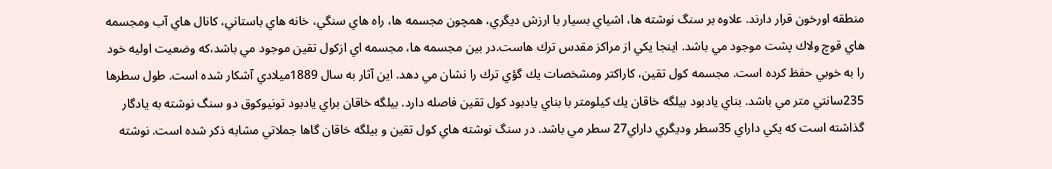منطقه اورخون قرار دارند. علاوه بر سنگ نوشته ها، اشياي بسيار با ارزش ديگري، همچون مجسمه ها، راه هاي سنگي، خانه هاي باستاني، كانال هاي آب ومجسمه هاي قوچ ولاك پشت موجود مي باشد. اينجا يكي از مراكز مقدس ترك هاست.در بين مجسمه ها، مجسمه اي ازكول تقين موجود مي باشد،كه وضعيت اوليه خود را به خوبي حفظ كرده است. مجسمه كول تقين، كاراكتر ومشخصات يك گؤي ترك را نشان مي دهد. اين آثار به سال 1889ميلادي آشكار شده است. طول سطرها 235سانتي متر مي باشد. بناي يادبود بيلگه خاقان يك كيلومتر با بناي يادبود كول تقين فاصله دارد. بيلگه خاقان براي يادبود تونيوكوق دو سنگ نوشته به يادگار گذاشته است كه يكي داراي 35سطر وديگري داراي27 سطر مي باشد. در سنگ نوشته هاي كول تقين و بيلگه خاقان گاها جملاتي مشابه ذكر شده است. نوشته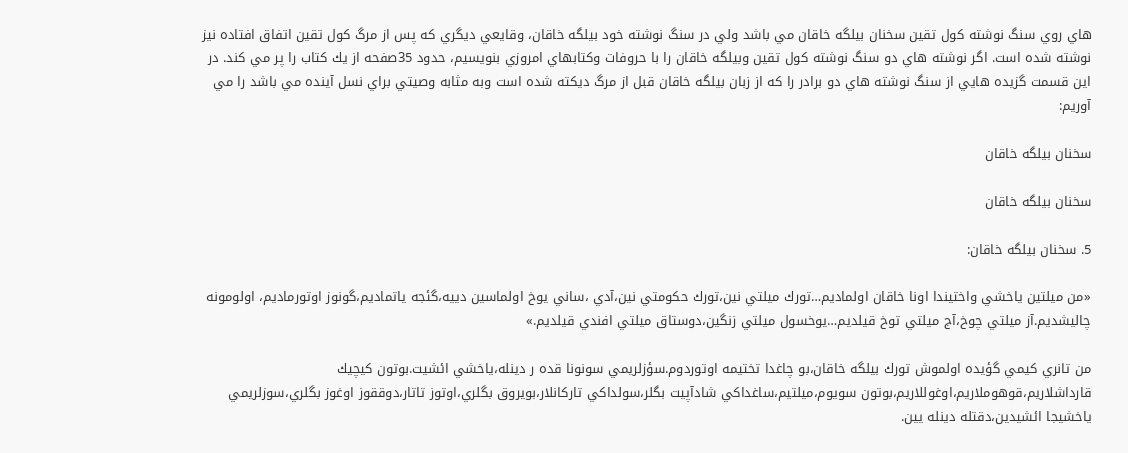هاي روي سنگ نوشته كول تقين سخنان بيلگه خاقان مي باشد ولي در سنگ نوشته خود بيلگه خاقان، وقايعي ديگري كه پس از مرگ كول تقين اتفاق افتاده نيز نوشته شده است. اگر نوشته هاي دو سنگ نوشته كول تقين وبيلگه خاقان را با حروفات وكتابهاي امروزي بنويسيم، حدود 35صفحه از يك كتاب را پر مي كند. در اين قسمت گزيده هايي از سنگ نوشته هاي دو برادر را كه از زبان بيلگه خاقان قبل از مرگ ديكته شده است وبه مثابه وصيتي براي نسل آينده مي باشد را مي آوريم:

سخنان بيلگه خاقان

سخنان بيلگه خاقان

5. سخنان بيلگه خاقان:

«من ميلتين ياخشي واختيندا اونا خاقان اولماديم…تورك ميلتي نين،تورك حكومتي نين،آدي ،ساني يوخ اولماسين دييه،گئجه ياتماديم،گونوز اوتورماديم، اولومونه چاليشديم.آز ميلتي چوخ،آج ميلتي توخ قيلديم…يوخسول ميلتي زنگين،دوستاق ميلتي افندي قيلديم.»

من تانري كيمي گؤيده اولموش تورك بيلگه خاقان،بو چاغدا تختيمه اوتوردوم.سؤزلريمي سونونا قده ر دينله،ياخشي ائشيت.بوتون كيچيك قارداشلاريم،قوهوملاريم،اوغوللاريم،بوتون سويوم،ميلتيم،ساغداكي شادآپيت بگلر،سولداكي تاركانلار،بويروق بگلري،اوتوز تاتار،دوققوز اوغوز بگلري،سوزلريمي ياخشيجا ائشيدين،دقتله دينله يين.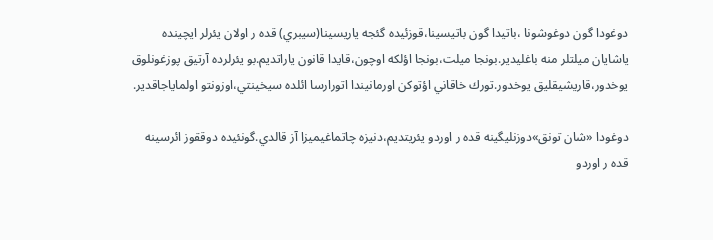دوغودا گون دوغوشونا ،باتيدا گون باتيسينا،قوزئيده گئجه ياريسينا(سيبري) قده ر اولان يئرلر ايچينده ياشايان ميلتلر منه باغليدير.بونجا ميلت،بونجا اؤلكه اوچون،قايدا قانون ياراتديم.بو يئرلرده آرتيق پوزغونلوق يوخدور،قاريشيقليق يوخدور.تورك خاقاني اؤتوكن اورمانيندا اتورارسا ائلده سيخينتي،اوزونتو اولماياجاقدير.

دوغودا «شان تونق»دوزنليگينه قده ر اوردو يئريتديم،دنيزه چاتماغيميزا آز قالدي.گونئيده دوققوز ائرسينه قده ر اوردو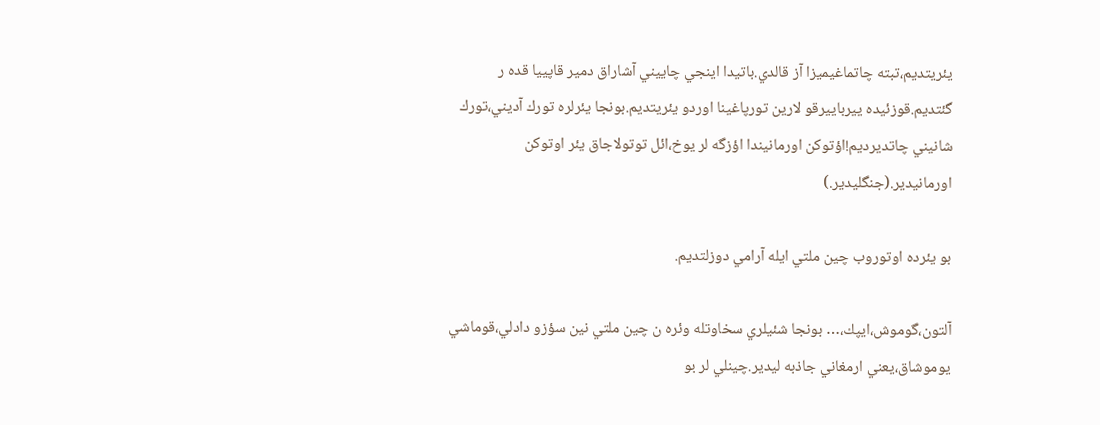يئريتديم،تبته چاتماغيميزا آز قالدي.باتيدا اينجي چاييني آشاراق دمير قاپييا قده ر گئتديم.قوزئيده ييرباييرقو لارين تورپاغينا اوردو يئريتديم.بونجا يئرلره تورك آديني،تورك شانيني چاتديرديم!اؤتوكن اورمانيندا اؤزگه لر يوخ،ائل توتولاجاق يئر اوتوكن اورمانيدير.(جنگليدير.)

بو يئرده اوتوروب چين ملتي ايله آرامي دوزلتديم.

آلتون،گوموش،ايپك،… بونجا شئيلري سخاوتله وئره ن چين ملتي نين سؤزو دادلي،قوماشي يوموشاق،يعني ارمغاني جاذبه ليدير.چينلي لر بو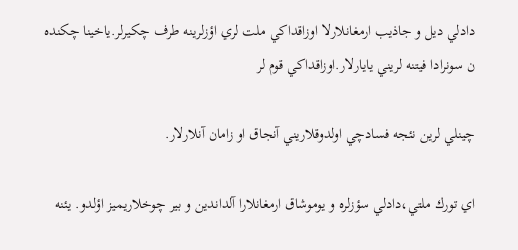دادلي ديل و جاذيب ارمغانلارلا اوزاقداكي ملت لري اؤزلرينه طرف چكيرلر.ياخينا چكنده ن سونرادا فيتنه لريني يايارلار.اوزاقداكي قوم لر

چينلي لرين نئجه فسادچي اولدوقلاريني آنجاق او زامان آنلارلار.

اي تورك ملتي،دادلي سؤزلره و يوموشاق ارمغانلارا آلداندين و بير چوخلاريميز اؤلدو. يئنه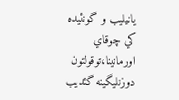يانيليب و گونئيده كي چوقاي اورمانينا،توقولتون دوزنليگينه گئديب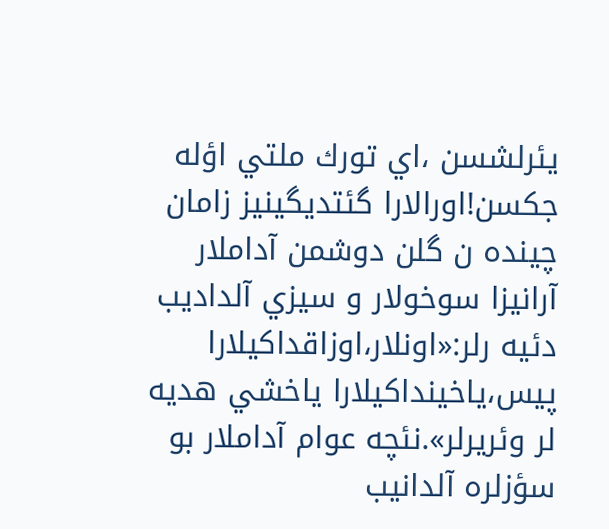يئرلشسن ،اي تورك ملتي اؤله جكسن!اورالارا گئتديگينيز زامان چينده ن گلن دوشمن آداملار آرانيزا سوخولار و سيزي آلداديب دئيه رلر:«اونلار،اوزاقداكيلارا پيس،ياخينداكيلارا ياخشي هديه لر وئريرلر».نئچه عوام آداملار بو سؤزلره آلدانيب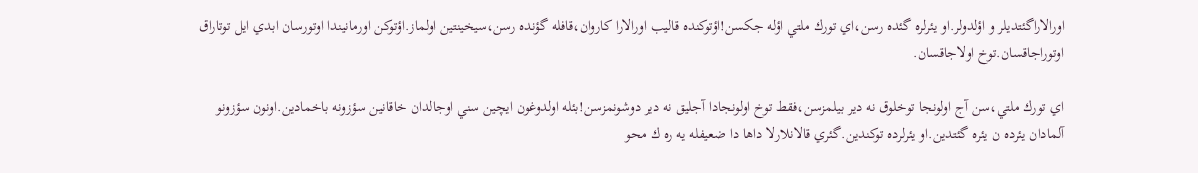اورالاراگئتديلر و اؤلدولر.او يئرلره گئده رسن،اي تورك ملتي اؤله جكسن!اؤتوكنده قاليب اورالارا كاروان،قافله گؤنده رسن،سيخينتين اولماز.اؤتوكن اورمانيندا اوتورسان ابدي ايل توتاراق اوتوراجاقسان.توخ اولاجاقسان.

اي تورك ملتي،سن آج اولونجا توخلوق نه دير بيلمزسن،فقط توخ اولونجادا آجليق نه دير دوشونمزسن!بئله اولدوغون ايچين سني اوجالدان خاقانين سؤزونه باخمادين.اونون سؤزونو آلمادان يئرده ن يئره گئتدين.او يئرلرده توكندين.گئري قالانلارلا داها دا ضعيفله يه ره ك محو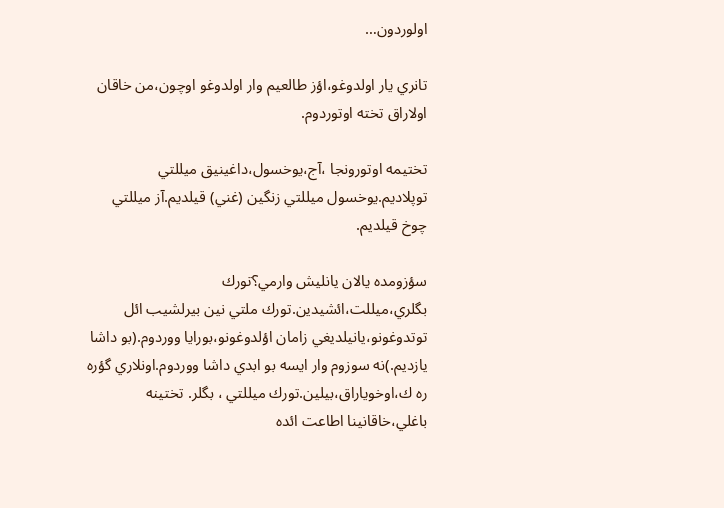اولوردون…

تانري يار اولدوغو،اؤز طالعيم وار اولدوغو اوچون،من خاقان اولاراق تخته اوتوردوم.

تختيمه اوتورونجا ،آج،يوخسول،داغينيق ميللتي توپلاديم.يوخسول ميللتي زنگين (غني) قيلديم.آز ميللتي چوخ قيلديم.

سؤزومده يالان يانليش وارمي؟تورك بگلري،ميللت،ائشيدين.تورك ملتي نين بيرلشيب ائل توتدوغونو،يانيلديغي زامان اؤلدوغونو،بورايا ووردوم.(بو داشا يازديم.)نه سوزوم وار ايسه بو ابدي داشا ووردوم.اونلاري گؤره ره ك،اوخوياراق،بيلين.تورك ميللتي ، بگلر. تختينه باغلي،خاقانينا اطاعت ائده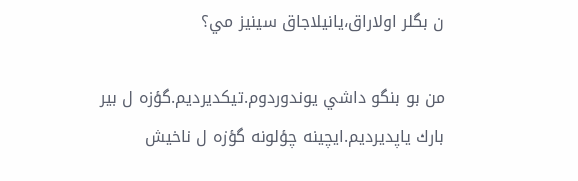ن بگلر اولاراق،يانيلاجاق سينيز مي؟

من بو بنگو داشي يوندوردوم.تيكديرديم.گؤزه ل بير بارك ياپديرديم.ايچينه چؤلونه گؤزه ل ناخيش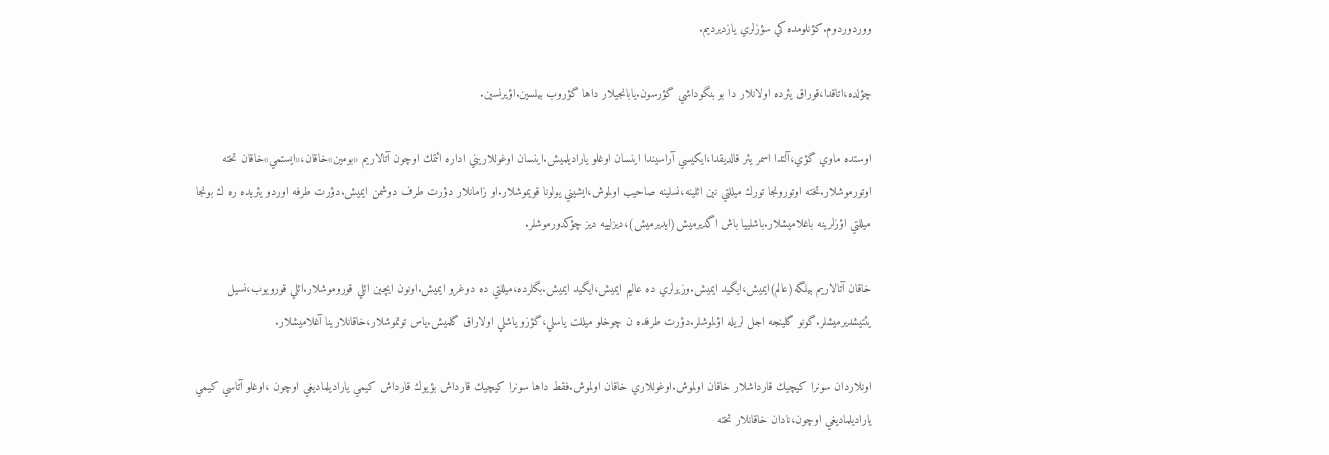ووردوردوم.كؤنلومده كي سؤزلري يازديرديم.

چؤلده،اتاقدا،قوراق يئرده اولانلار دا بو بنگوداشي گؤرسون.يابانجيلار داها گؤروب بيلسين.اؤيرنسين.

اوستده ماوي گؤي،آلتدا اسمر يئر قالديقدا،ايكيسي آراسيندا اينسان اوغلو ياراديلميش.اينسان اوغوللاريني اداره ائتمك اوچون آتالاريم «بومين»خاقان،«ايستمي»خاقان تخته اوتورموشلار.تخته اوتورونجا تورك ميللتي نين ائلينه،نسلينه صاحيب اولموش،ايشيني يولونا قويموشلار.او زامانلار دؤرت طرف دوشمن ايميش.دؤرت طرفه اوردو يئريده ره ك بونجا ميللتي اؤزلرينه باغلاميشلار.باشلييا باش اگديرميش(ايديرميش)،ديزلييه ديز چؤكدورموشلر.

خاقان آتالاريم بيلگه(عالم)ايميش،ايگيد ايميش.وزيرلري ده عاليم ايميش،ايگيد ايميش.بگلرده،ميللتي ده دوغرو ايميش.اونون ايچين ائلي قوروموشلار.ائلي قورويوب،نسيل يئتيشديرميشلر.گونو گلينجه اجل لريله اؤلموشلر.دؤرت طرفده ن چوخلو ميللت ياسلي،گؤزو ياشلي اولاراق گلميش.ياس توتموشلار،خاقانلارينا آغلاميشلار.

اونلاردان سونرا كيچيك قارداشلار خاقان اولموش.اوغوللاري خاقان اولموش.فقط داها سونرا كيچيك قارداش بؤيوك قارداش كيمي ياراديلماديغي اوچون ،اوغلو آتاسي كيمي ياراديلماديغي اوچون،نادان خاقانلار تخته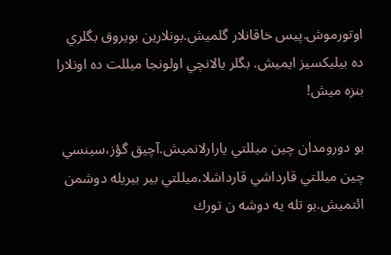اوتورموش.پيس خاقانلار گلميش.بونلارين بويروق بگلري ده بيليكسيز ايميش. بگلر يالانچي اولونجا ميللت ده اونلارا بنزه ميش!

بو دورومدان چين ميللتي يارارلانميش.آچيق گؤز،سينسي چين ميللتي قارداشي قارداشلا،ميللتي بير بيريله دوشمن ائتميش.بو تله يه دوشه ن تورك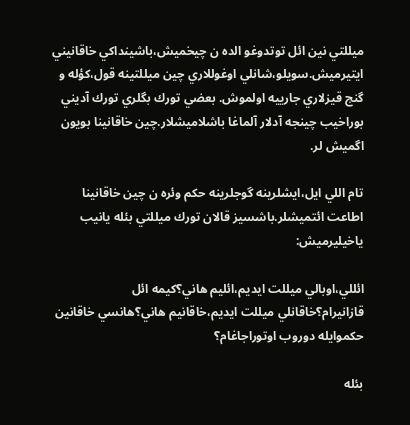ميللتي نين ائل توتدوغو الده ن چيخميش،باشينداكي خاقانيني ايتيرميش.سويلو،شانلي اوغوللاري چين ميللتينه قول،كؤله و گنج قيزلاري جارييه اولموش. بعضي تورك بگلري تورك آديني بوراخيب چينجه آدلار آلماغا باشلاميشلار.چين خاقانينا بويون اگميش لر.

تام اللي ايل،ايشلرينه گوجلرينه حكم وئره ن چين خاقانينا اطاعت ائتميشلر.باشسيز قالان تورك ميللتي بئله يانيب ياخيليرميش:

ائللي،اوبالي ميللت ايديم،ائليم هاني؟كيمه ائل قازانيرام؟خاقانلي ميللت ايديم،خاقانيم هاني؟هانسي خاقانين حكموايله دوروب اوتوراجاغام؟

بئله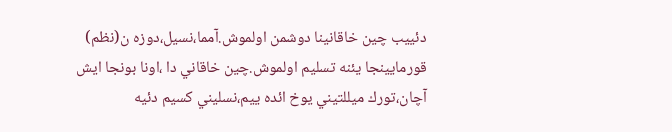دئييب چين خاقانينا دوشمن اولموش.آمما،نسيل،دوزه ن(نظم) قورمايينجا يئنه تسليم اولموش.چين خاقاني دا ،اونا بونجا ايش آچان،تورك ميللتيني يوخ ائده ييم،نسليني كسيم دئيه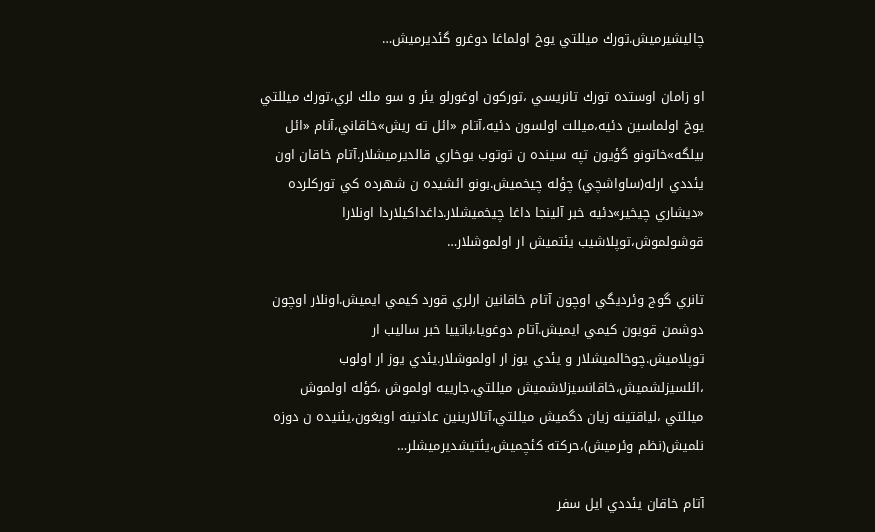چاليشيرميش.تورك ميللتي يوخ اولماغا دوغرو گئديرميش…

او زامان اوستده تورك تانريسي ،توركون اوغورلو يئر و سو ملك لري،تورك ميللتي يوخ اولماسين دئيه،ميللت اولسون دئيه،آتام «ائل ته ريش»خاقاني،آنام «ائل بيلگه»خاتونو گؤيون تپه سينده ن توتوب يوخاري قالديرميشلار.آتام خاقان اون يئددي ارله(ساواشچي) چؤله چيخميش.بونو ائشيده ن شهرده كي توركلرده «ديشاري چيخير»دئيه خبر آلينجا داغا چيخميشلار.داغداكيلاردا اونلارا قوشولموش،توپلاشيب يئتميش ار اولموشلار…

تانري گوج وئرديگي اوچون آتام خاقانين ارلري قورد كيمي ايميش.اونلار اوچون دوشمن قويون كيمي ايميش.آتام دوغويا،باتييا خبر ساليب ار توپلاميش.چوخالميشلار و يئدي يوز ار اولموشلار.يئدي يوز ار اولوب ،ائلسيزلشميش،خاقانسيزلاشميش ميللتي،جارييه اولموش ،كؤله اولموش ميللتي ،لياقتينه زيان دگميش ميللتي،آتالارينين عادتينه اويغون،يئنيده ن دوزه نلميش(نظم وئرميش)،حركته كئچميش،يئتيشديرميشلر…

آتام خاقان يئددي ايل سفر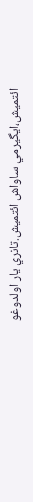ائتميش،ايگيرمي ساواش ائتميش.تانري يار اولدوغو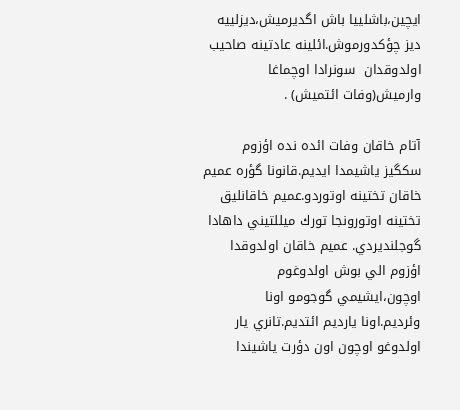ايچين،باشلييا باش اگديرميش،ديزلييه ديز چؤكدورموش.ائلينه عادتينه صاحيب اولدوقدان  سونرادا اوچماغا وارميش(وفات ائتميش) .

آتام خاقان وفات ائده نده اؤزوم سكگيز ياشيمدا ايديم.قانونا گؤره عميم خاقان تختينه اوتوردو.عميم خاقانليق تختينه اوتورونجا تورك ميللتيني داهادا گوجلنديردي. عميم خاقان اولدوقدا اؤزوم الي بوش اولدوغوم اوچون،ايشيمي گوجومو اونا وئرديم.اونا يارديم ائتديم.تانري يار اولدوغو اوچون اون دؤرت ياشيندا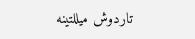تاردوش ميللتينه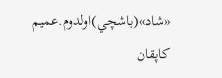«شاد»(باشچي)اولدوم.عميم كاپقان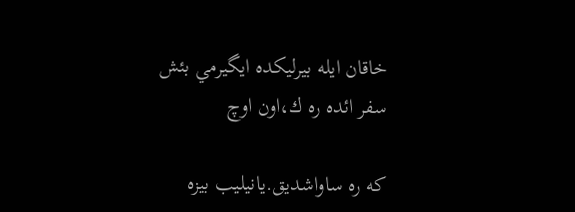خاقان ايله بيرليكده ايگيرمي بئش سفر ائده ره ك،اون اوچ

كه ره ساواشديق.يانيليب بيزه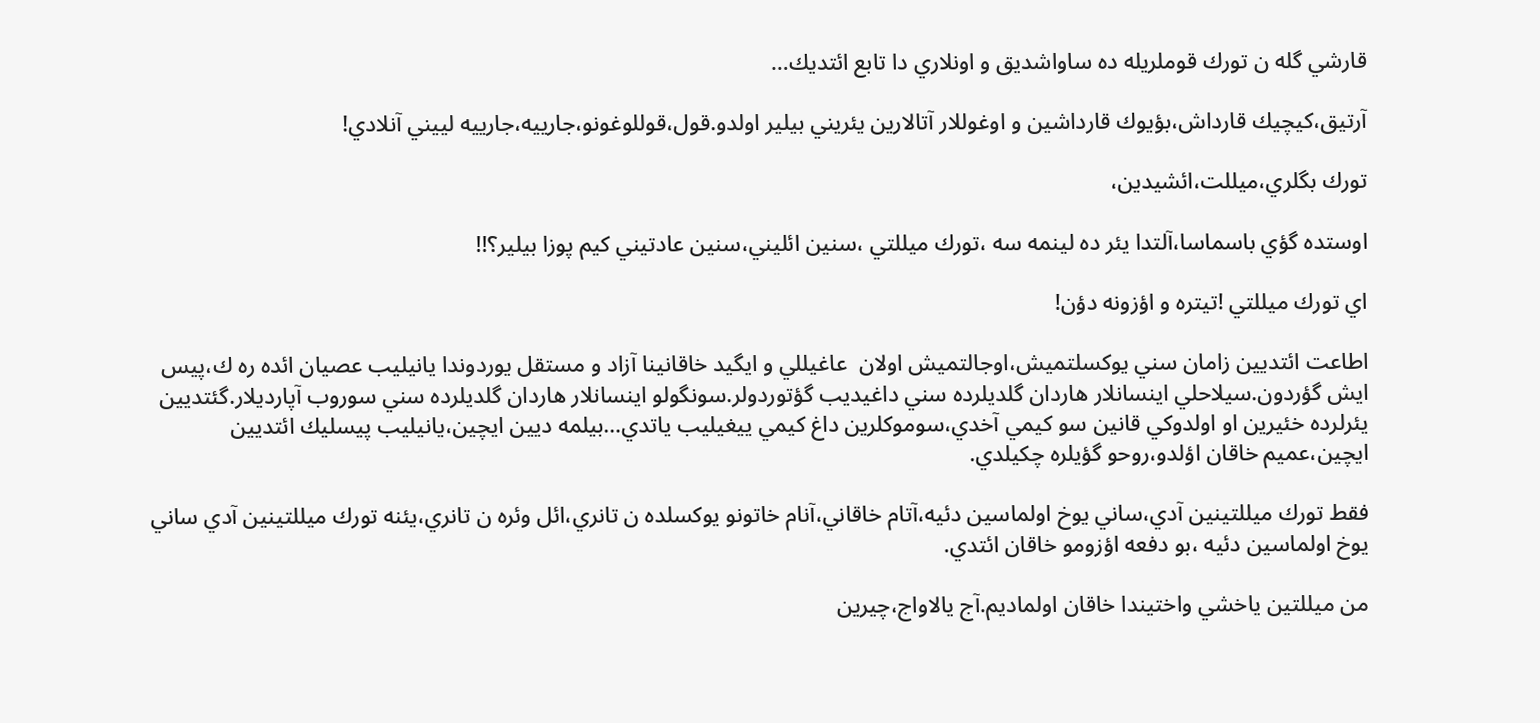قارشي گله ن تورك قوملريله ده ساواشديق و اونلاري دا تابع ائتديك…

آرتيق،كيچيك قارداش،بؤيوك قارداشين و اوغوللار آتالارين يئريني بيلير اولدو.قول،قوللوغونو،جارييه،جارييه لييني آنلادي!

تورك بگلري،ميللت،ائشيدين،

اوستده گؤي باسماسا،آلتدا يئر ده لينمه سه ،تورك ميللتي ،سنين ائليني،سنين عادتيني كيم پوزا بيلير؟!!

اي تورك ميللتي !تيتره و اؤزونه دؤن!

اطاعت ائتديين زامان سني يوكسلتميش،اوجالتميش اولان  عاغيللي و ايگيد خاقانينا آزاد و مستقل يوردوندا يانيليب عصيان ائده ره ك،پيس ايش گؤردون.سيلاحلي اينسانلار هاردان گلديلرده سني داغيديب گؤتوردولر.سونگولو اينسانلار هاردان گلديلرده سني سوروب آپارديلار.گئتديين يئرلرده خئيرين او اولدوكي قانين سو كيمي آخدي،سوموكلرين داغ كيمي ييغيليب ياتدي…بيلمه ديين ايچين،يانيليب پيسليك ائتديين ايچين،عميم خاقان اؤلدو،روحو گؤيلره چكيلدي.

فقط تورك ميللتينين آدي،ساني يوخ اولماسين دئيه،آتام خاقاني،آنام خاتونو يوكسلده ن تانري،ائل وئره ن تانري،يئنه تورك ميللتينين آدي ساني يوخ اولماسين دئيه ،بو دفعه اؤزومو خاقان ائتدي.

من ميللتين ياخشي واختيندا خاقان اولماديم.آج يالاواج،چيرين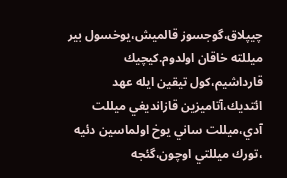چيپلاق،گوجسوز قالميش،يوخسول بير ميللته خاقان اولدوم.كيچيك قارداشيم،كول تيقين ايله عهد ائتديك،آتاميزين قازانديغي ميللت آدي،ميللت ساني يوخ اولماسين دئيه ،تورك ميللتي اوچون،گئجه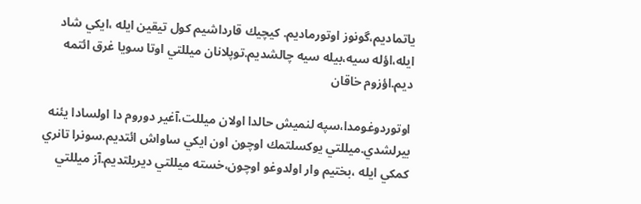ياتماديم،گونوز اوتورماديم. كيچيك قارداشيم كول تيقين ايله ،ايكي شاد ايله،اؤله سيه،بيله سيه چالشديم.توپلانان ميللتي اوتا سويا غرق ائتمه ديم.اؤزوم خاقان

اوتوردوغومدا،سپه لنميش حالدا اولان ميللت،آغير دوروم دا اولسادا يئنه بيرلشدي.ميللتي يوكسلتمك اوچون اون ايكي ساواش ائتديم.سونرا تانري كمكي ايله ،بختيم وار اولدوغو اوچون،خسته ميللتي ديريلتديم.آز ميللتي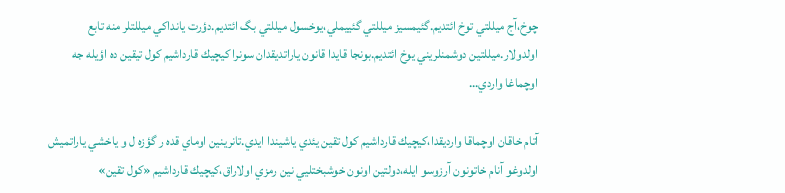چوخ،آج ميللتي توخ ائتديم.گئيمسيز ميللتي گئييملي،يوخسول ميللتي بگ ائتديم.دؤرت يانداكي ميللتلر منه تابع اولدولار.ميللتين دوشمنلريني يوخ ائتديم.بونجا قايدا قانون ياراتديقدان سونرا كيچيك قارداشيم كول تيقين ده اؤيله جه اوچماغا واردي…

آتام خاقان اوچماقا وارديقدا،كيچيك قارداشيم كول تقين يئدي ياشيندا ايدي.تانرينين اوماي قده ر گؤزه ل و ياخشي ياراتميش اولدوغو آنام خاتونون آرزوسو ايله،دولتين اونون خوشبختليي نين رمزي اولاراق،كيچيك قارداشيم «كول تقين»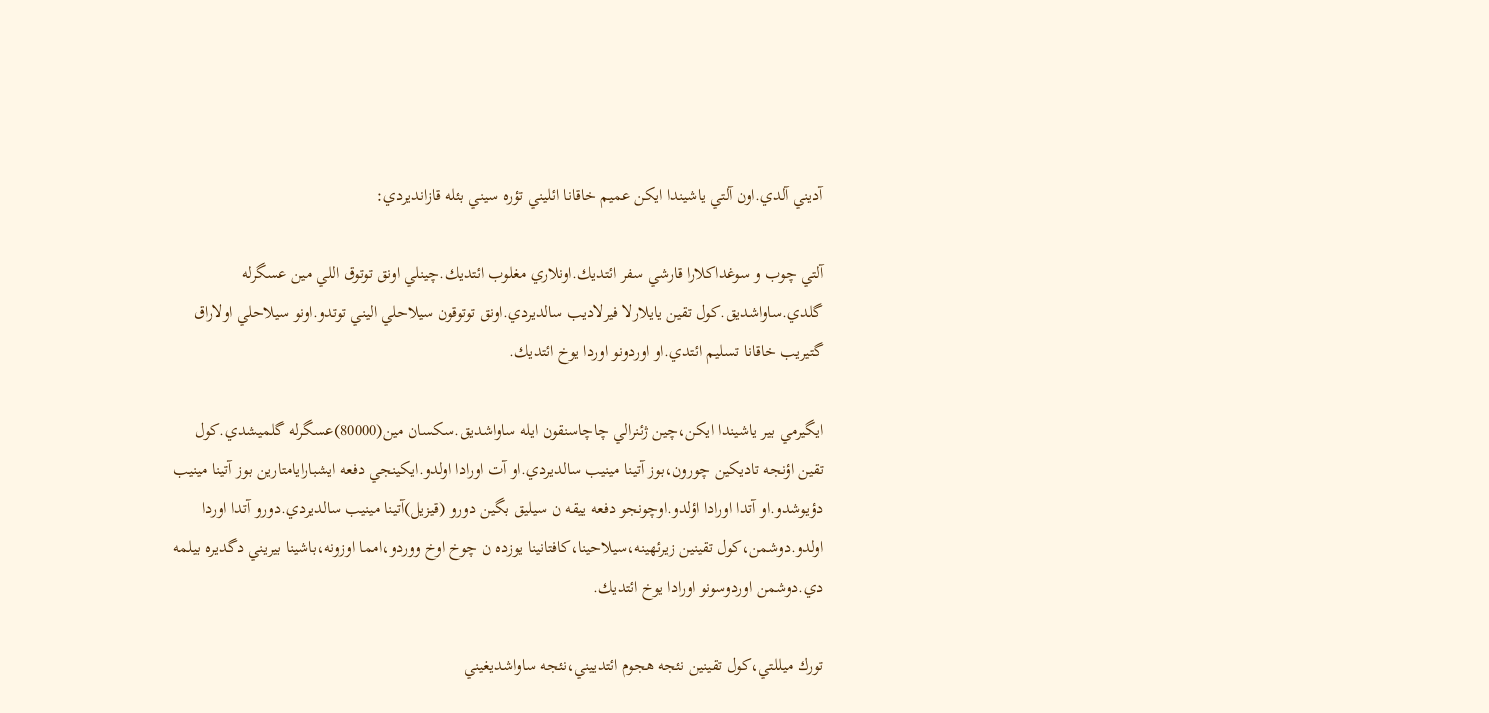آديني آلدي.اون آلتي ياشيندا ايكن عميم خاقانا ائليني تؤره سيني بئله قازانديردي:

آلتي چوب و سوغداكلارا قارشي سفر ائتديك.اونلاري مغلوب ائتديك.چينلي اونق توتوق اللي مين عسگرله گلدي.ساواشديق.كول تقين يايلارلا فيرلاديب سالديردي.اونق توتوقون سيلاحلي اليني توتدو.اونو سيلاحلي اولاراق گتيريب خاقانا تسليم ائتدي.او اوردونو اوردا يوخ ائتديك.

ايگيرمي بير ياشيندا ايكن،چين ژئنرالي چاچاسنقون ايله ساواشديق.سكسان مين(80000)عسگرله گلميشدي.كول تقين اؤنجه تاديكين چورون،بوز آتينا مينيب سالديردي.او آت اورادا اولدو.ايكينجي دفعه ايشبارايامتارين بوز آتينا مينيب دؤيوشدو.او آتدا اورادا اؤلدو.اوچونجو دفعه ييقه ن سيليق بگين دورو (قيزيل)آتينا مينيب سالديردي.دورو آتدا اوردا اولدو.دوشمن،كول تقينين زيرئهينه،سيلاحينا،كافتانينا يوزده ن چوخ اوخ ووردو،امما اوزونه،باشينا بيريني دگديره بيلمه دي.دوشمن اوردوسونو اورادا يوخ ائتديك.

تورك ميللتي،كول تقينين نئجه هجوم ائتدييني،نئجه ساواشديغيني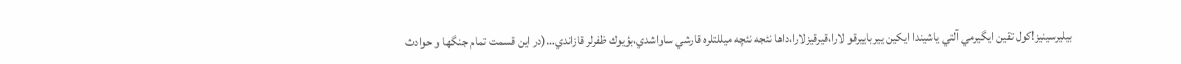بيليرسينيز!كول تقين ايگيرمي آلتي ياشيندا ايكين ييرباييرقو لارا،قيرقيزلارا،داها نئجه نئچه ميللتلره قارشي ساواشدي،بؤيوك ظفرلر قازاندي…(در اين قسمت تمام جنگها و حوادث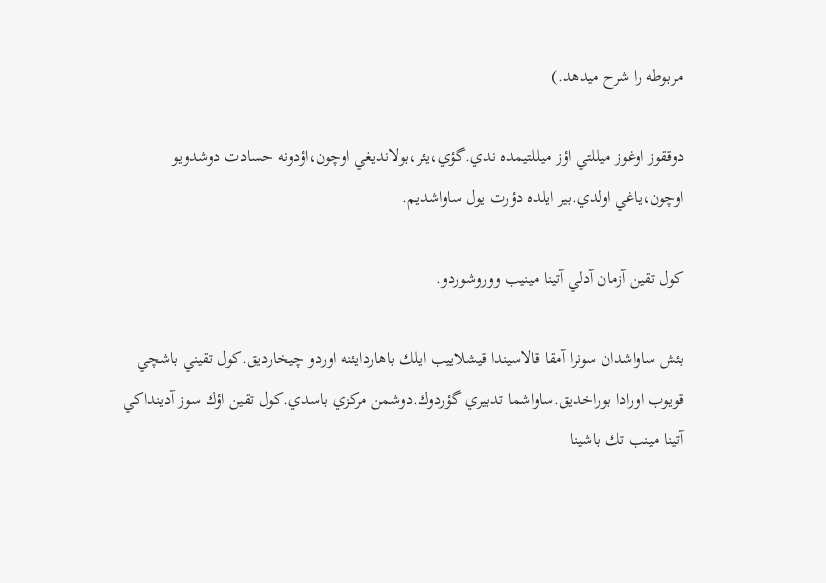مربوطه را شرح ميدهد.)

دوققوز اوغوز ميللتي اؤز ميللتيمده ندي.گؤي،يئر،بولانديغي اوچون،اؤدونه حسادت دوشدويو اوچون،ياغي اولدي.بير ايلده دؤرت يول ساواشديم.

كول تقين آزمان آدلي آتينا مينيب ووروشوردو.

بئش ساواشدان سونرا آمقا قالاسيندا قيشلاييب ايلك باهاردايئنه اوردو چيخارديق.كول تقيني باشچي قويوب اورادا بوراخديق.ساواشما تدبيري گؤردوك.دوشمن مركزي باسدي.كول تقين اؤك سوز آدينداكي آتينا مينب تك باشينا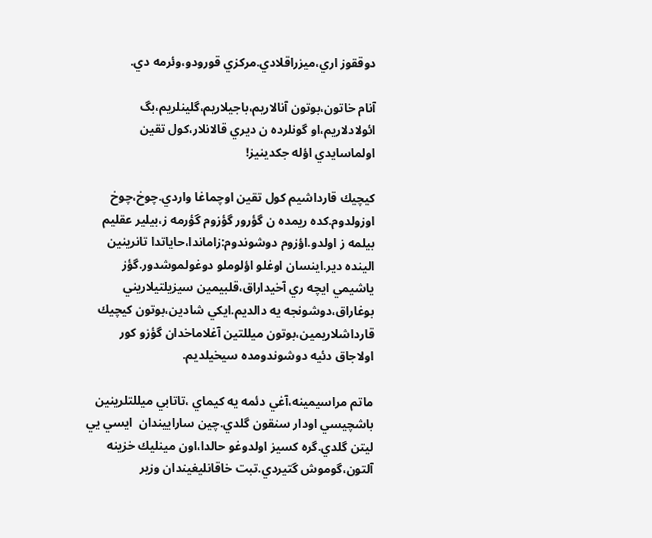دوققوز اري،ميزراقلادي.مركزي قورودو،وئرمه دي.

آنام خاتون،بوتون آنالاريم،باجيلاريم،گلينلريم،بگ ائولادلاريم،او گونلرده ن ديري قالانلار،كول تقين اولماسايدي اؤله جكدينيز!

كيچيك قارداشيم كول تقين اوچماغا واردي.چوخ،چوخ اوزولدوم.كده ريمده ن گؤرور گؤزوم گؤرمه ز،بيلير عقليم بيلمه ز اولدو.اؤزوم دوشوندوم:زاماندا،حاياتدا تانرينين الينده دير.اينسان اوغلو اؤلوملو دوغولموشدور.گؤز ياشيمي ايچه ري آخيداراق،قلبيمين سيزيلتيلاريني بوغاراق،دوشونجه يه دالديم.ايكي شادين،بوتون كيچيك قارداشلاريمين،بوتون ميللتين آغلاماخدان گؤزو كور اولاجاق دئيه دوشوندومده سيخيلديم.

ماتم مراسيمينه،آغي دئمه يه كيماي ،تاتابي ميللتلرينين باشچيسي اودار سنقون گلدي.چين ساراييندان  ايسي يي ليتن گلدي.گره كسيز اولدوغو حالدا،اون مينليك خزينه آلتون،گوموش گتيردي.تبت خاقانليغيندان وزير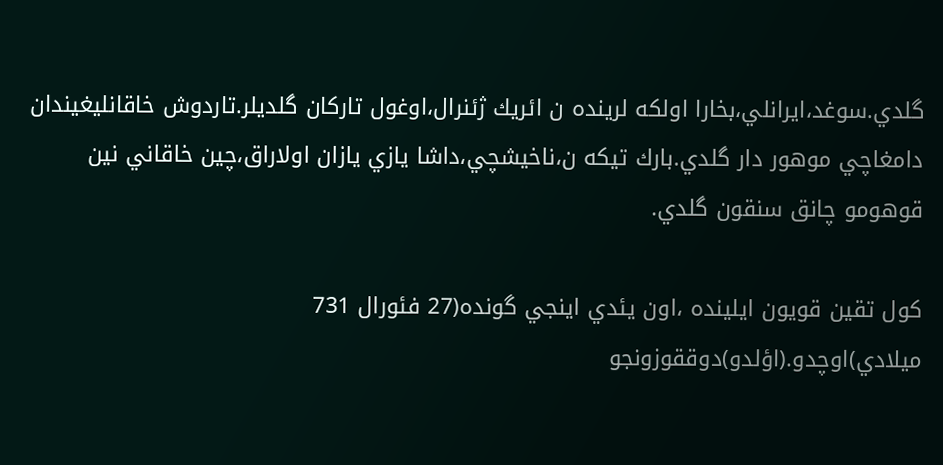گلدي.سوغد،ايرانلي،بخارا اولكه لرينده ن ائريك ژئنرال،اوغول تاركان گلديلر.تاردوش خاقانليغيندان دامغاچي موهور دار گلدي.بارك تيكه ن،ناخيشچي،داشا يازي يازان اولاراق،چين خاقاني نين قوهومو چانق سنقون گلدي.

كول تقين قويون ايلينده ،اون يئدي اينجي گونده(27 فئورال 731 ميلادي)اوچدو.(اؤلدو)دوققوزونجو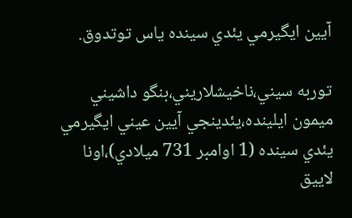آيين ايگيرمي يئدي سينده ياس توتدوق.

توربه سيني،ناخيشلاريني،بنگو داشيني ميمون ايلينده،يئدينجي آيين عيني ايگيرمي يئدي سينده (1 اوامبر 731 ميلادي)،اونا لاييق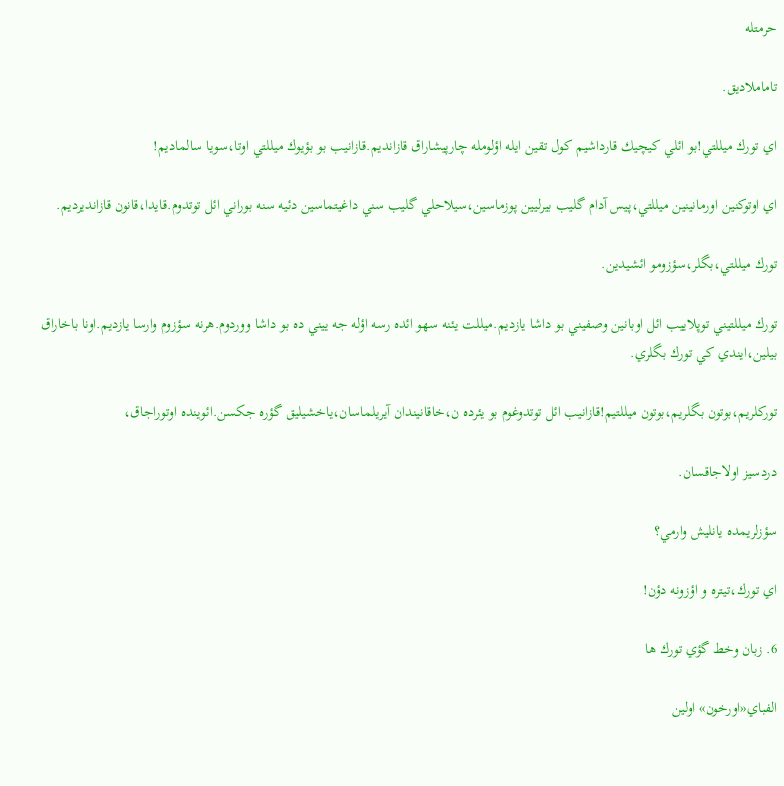حرمتله

تاماملاديق.

اي تورك ميللتي!بو ائلي كيچيك قارداشيم كول تقين ايله اؤلومله چارپيشاراق قازانديم.قازانيب بو بؤيوك ميللتي اوتا،سويا سالماديم!

اي اوتوكنين اورمانينين ميللتي،پيس آدام گليب بيرليين پوزماسين،سيلاحلي گليب سني داغيتماسين دئيه سنه بوراني ائل توتدوم.قايدا،قانون قازانديرديم.

تورك ميللتي،بگلر،سؤزومو ائشيدين.

تورك ميللتيني توپلاييب ائل اوبانين وصفيني بو داشا يازديم.ميللت يئنه سهو ائده رسه اؤله جه ييني ده بو داشا ووردوم.هرنه سؤزوم وارسا يازديم.اونا باخاراق بيلين،ايندي كي تورك بگلري.

توركلريم،بوتون بگلريم،بوتون ميللتيم!قازانيب ائل توتدوغوم بو يئرده ن،خاقانيندان آيريلماسان،ياخشيليق گؤره جكسن.ائوينده اوتوراجاق،

دردسيز اولاجاقسان.

سؤزلريمده يانليش وارمي؟

اي تورك،تيتره و اؤزونه دؤن!

6. زبان وخط گؤي تورك ها

الفباي«اورخون» اولين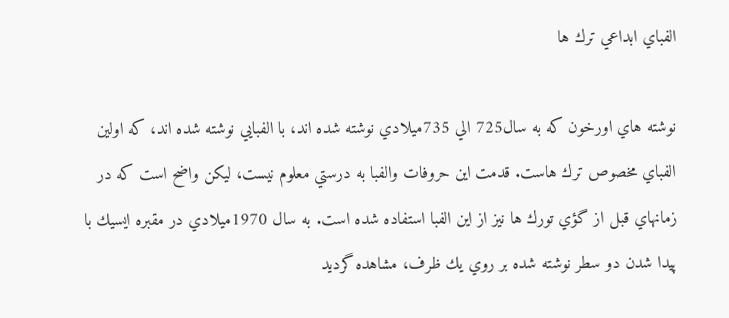الفباي ابداعي ترك ها

نوشته هاي اورخون كه به سال725 الي 735ميلادي نوشته شده اند، با الفبايي نوشته شده اند، كه اولين الفباي مخصوص ترك هاست. قدمت اين حروفات والفبا به درستي معلوم نيست، ليكن واضح است كه در زمانهاي قبل از گؤي تورك ها نيز از اين الفبا استفاده شده است. به سال 1970ميلادي در مقبره ايسيك با پيدا شدن دو سطر نوشته شده بر روي يك ظرف، مشاهده گرديد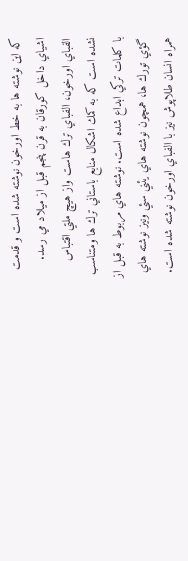كه اين نوشته ها به خط اورخون نوشته شده است و قدمت اشياي داخل كورقان به قرن پنجم قبل از ميلاد مي رسد. الفباي اورخون، الفباي ترك هاست واز هيچ ملتي اقتباس نشده است كه به كمك اشكال منابع باستاني ترك ها ومتناسب با كلمات تركي ابداع شده است. نوشته هاي مربوط به قبل از گؤي تورك ها، همچون نوشته هاي يئني سئي ونيز نوشته هاي همراه انسان طلاپوش نيز با الفباي اورخون نوشته شده است.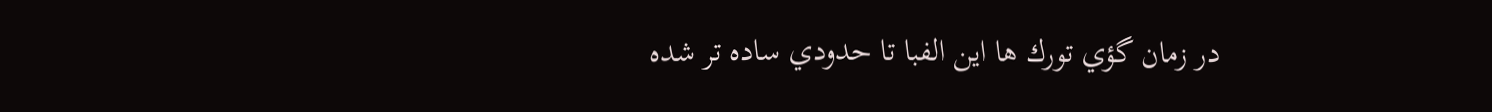در زمان گؤي تورك ها اين الفبا تا حدودي ساده تر شده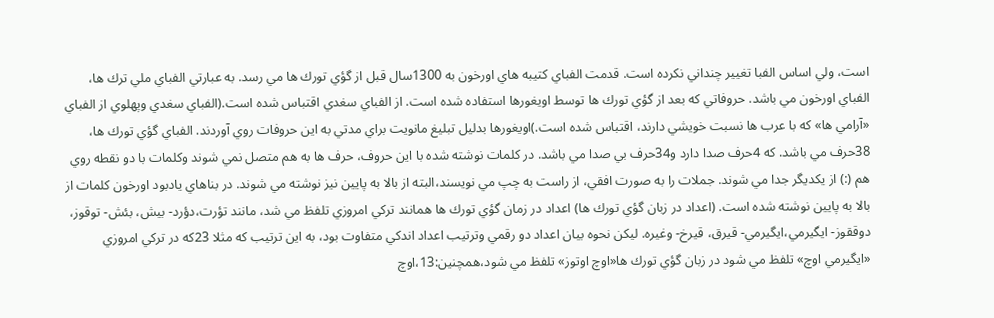است، ولي اساس الفبا تغيير چنداني نكرده است. قدمت الفباي كتيبه هاي اورخون به 1300سال قبل از گؤي تورك ها مي رسد. به عبارتي الفباي ملي ترك ها، الفباي اورخون مي باشد. حروفاتي كه بعد از گؤي تورك ها توسط اويغورها استفاده شده است. از الفباي سغدي اقتباس شده است.(الفباي سغدي وپهلوي از الفباي «آرامي ها» كه با عرب ها نسبت خويشي دارند، اقتباس شده است.)اويغورها بدليل تبليغ مانويت براي مدتي به اين حروفات روي آوردند. الفباي گؤي تورك ها، 38حرف مي باشد. كه 4حرف صدا دارد و34حرف بي صدا مي باشد. در كلمات نوشته شده با اين حروف، حرف ها به هم متصل نمي شوند وكلمات با دو نقطه روي هم (:) از يكديگر جدا مي شوند. جملات را به صورت افقي، از راست به چپ مي نويسند،البته از بالا به پايين نيز نوشته مي شوند. در بناهاي يادبود اورخون كلمات از بالا به پايين نوشته شده است. (اعداد در زبان گؤي تورك ها) اعداد در زمان گؤي تورك ها همانند تركي امروزي تلفظ مي شد، مانند تؤرت،دؤرد- بيش، بئش- توقوز، دوققوز- ايگيرمي،ايگيرمي- قيرق، قيرخ- وغيره. ليكن نحوه بيان اعداد دو رقمي وترتيب اعداد اندكي متفاوت بود، به اين ترتيب كه مثلا 23كه در تركي امروزي «ايگيرمي اوچ» تلفظ مي شود در زبان گؤي تورك ها«اوچ اوتوز» تلفظ مي شود،همچنين:13،اوچ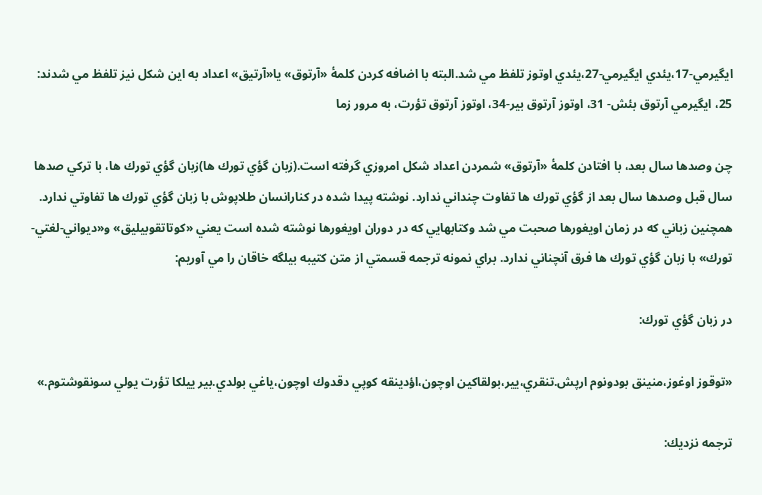ايگيرمي-17،يئدي ايگيرمي-27،يئدي اوتوز تلفظ مي شد.البته با اضافه كردن كلمۀ «آرتوق» يا«آرتيق» اعداد به اين شكل نيز تلفظ مي شدند: 25، ايگيرمي آرتوق بئش- 31، اوتوز آرتوق بير-34، اوتوز آرتوق تؤرت، به مرور زما

چن وصدها سال بعد، با افتادن كلمۀ «آرتوق» شمردن اعداد شكل امروزي گرفته است.(زبان گؤي تورك ها)زبان گؤي تورك ها، با تركي صدها سال قبل وصدها سال بعد از گؤي تورك ها تفاوت چنداني ندارد. نوشته پيدا شده در كنارانسان طلاپوش با زبان گؤي تورك ها تفاوتي ندارد. همچنين زباني كه در زمان اويغورها صحبت مي شد وكتابهايي كه در دوران اويغورها نوشته شده است يعني «كوتاتقوبيليق» و«ديواني-لغتي-تورك» با زبان گؤي تورك ها فرق آنچناني ندارد. براي نمونه ترجمه قسمتي از متن كتيبه بيلگه خاقان را مي آوريم:

در زبان گؤي تورك:

«توقوز اوغوز،منينق بودونوم ارپش.تنقري،يير،بولقاكين اوچون،اؤدينقه كوپي دقدوك اوچون،ياغي بولدي.بير ييلكا تؤرت يولي سونقوشتوم.»

ترجمه نزديك: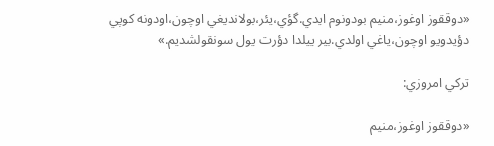«دوققوز اوغوز،منيم بودونوم ايدي.گؤي،يئر،بولانديغي اوچون،اودونه كوپي دؤيدويو اوچون،ياغي اولدي.بير ييلدا دؤرت يول سونقولشديم.»

تركي امروزي:

«دوققوز اوغوز،منيم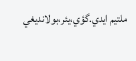ملتيم ايدي.گؤي،يئر،بولانديغي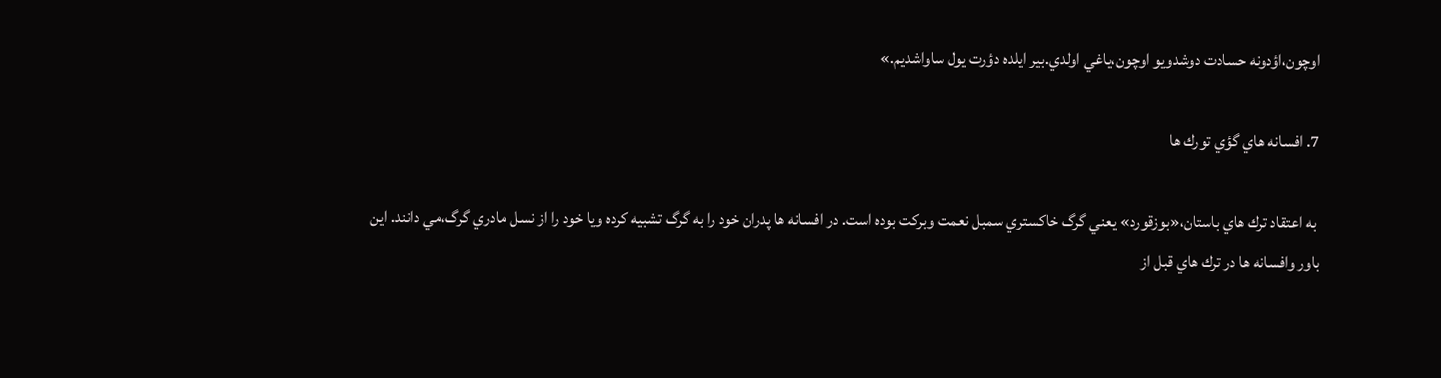اوچون،اؤدونه حسادت دوشدويو اوچون،ياغي اولدي.بير ايلده دؤرت يول ساواشديم.»

7. افسانه هاي گؤي تورك ها

 به اعتقاد ترك هاي باستان،«بوزقورد» يعني گرگ خاكستري سمبل نعمت وبركت بوده است. در افسانه ها پدران خود را به گرگ تشبيه كرده ويا خود را از نسل مادري گرگ،مي دانند. اين باور وافسانه ها در ترك هاي قبل از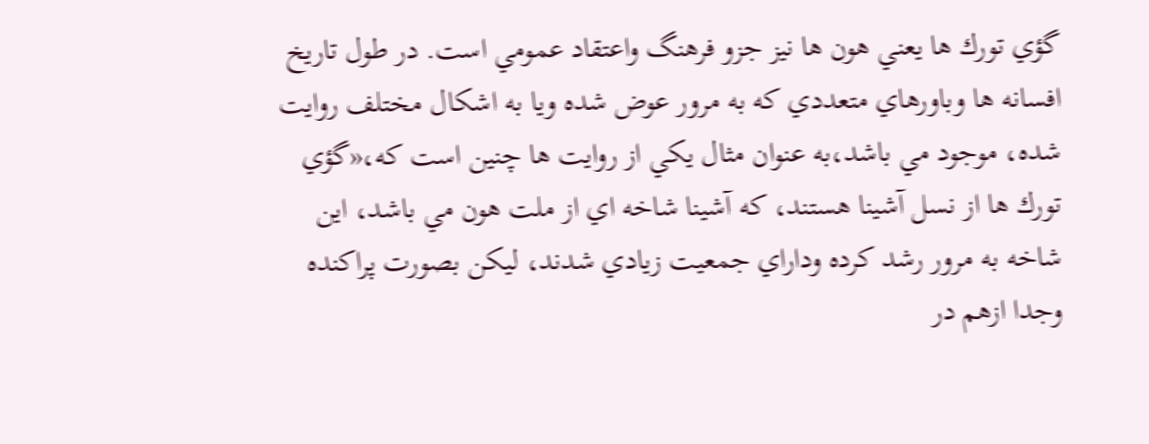گؤي تورك ها يعني هون ها نيز جزو فرهنگ واعتقاد عمومي است. در طول تاريخ افسانه ها وباورهاي متعددي كه به مرور عوض شده ويا به اشكال مختلف روايت شده، موجود مي باشد،به عنوان مثال يكي از روايت ها چنين است كه،«گؤي تورك ها از نسل آشينا هستند، كه آشينا شاخه اي از ملت هون مي باشد، اين شاخه به مرور رشد كرده وداراي جمعيت زيادي شدند، ليكن بصورت پراكنده وجدا ازهم در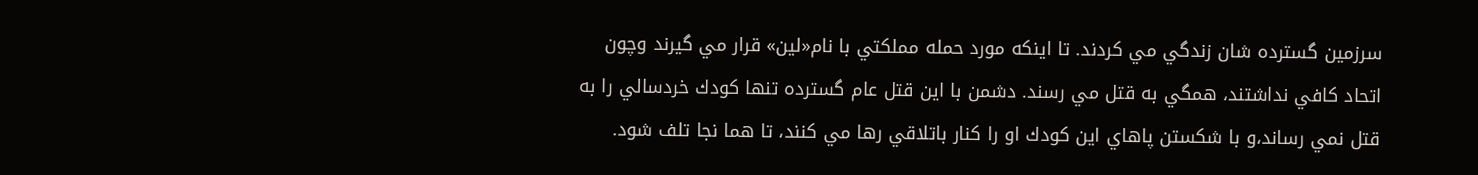سرزمين گسترده شان زندگي مي كردند. تا اينكه مورد حمله مملكتي با نام«لين» قرار مي گيرند وچون اتحاد كافي نداشتند، همگي به قتل مي رسند. دشمن با اين قتل عام گسترده تنها كودك خردسالي را به قتل نمي رساند،و با شكستن پاهاي اين كودك او را كنار باتلاقي رها مي كنند، تا هما نجا تلف شود.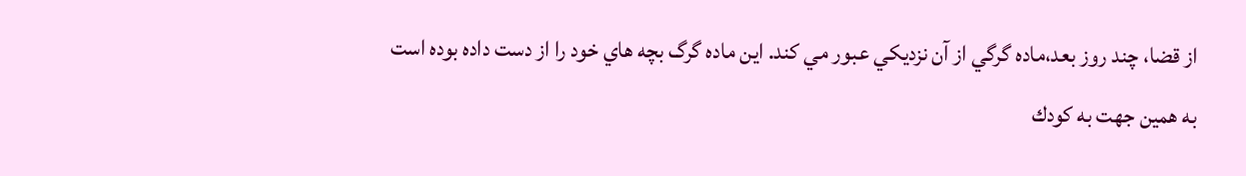از قضا، چند روز بعد،ماده گرگي از آن نزديكي عبور مي كند. اين ماده گرگ بچه هاي خود را از دست داده بوده است به همين جهت به كودك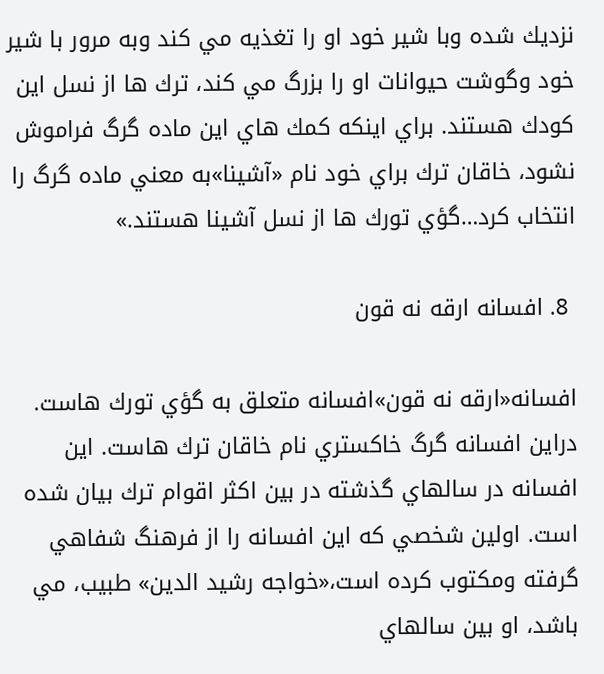نزديك شده وبا شير خود او را تغذيه مي كند وبه مرور با شير خود وگوشت حيوانات او را بزرگ مي كند، ترك ها از نسل اين كودك هستند. براي اينكه كمك هاي اين ماده گرگ فراموش نشود، خاقان ترك براي خود نام «آشينا»به معني ماده گرگ را انتخاب كرد…گؤي تورك ها از نسل آشينا هستند.»

 8. افسانه ارقه نه قون

افسانه«ارقه نه قون»افسانه متعلق به گؤي تورك هاست. دراين افسانه گرگ خاكستري نام خاقان ترك هاست. اين افسانه در سالهاي گذشته در بين اكثر اقوام ترك بيان شده است. اولين شخصي كه اين افسانه را از فرهنگ شفاهي گرفته ومكتوب كرده است،«خواجه رشيد الدين» طبيب، مي باشد، او بين سالهاي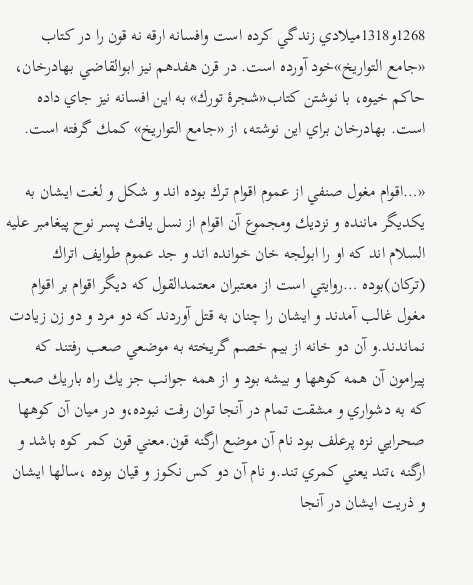1268و1318ميلادي زندگي كرده است وافسانه ارقه نه قون را در كتاب «جامع التواريخ»خود آورده است. در قرن هفدهم نيز ابوالقاضي بهادرخان، حاكم خيوه، با نوشتن كتاب«شجرۀ تورك» به اين افسانه نيز جاي داده است. بهادرخان براي اين نوشته، از «جامع التواريخ» كمك گرفته است.

«…اقوام مغول صنفي از عموم اقوام ترك بوده اند و شكل و لغت ايشان به يكديگر ماننده و نزديك ومجموع آن اقوام از نسل يافث پسر نوح پيغامبر عليه السلام اند كه او را ابولجه خان خوانده اند و جد عموم طوايف اتراك (تركان)بوده …روايتي است از معتبران معتمدالقول كه ديگر اقوام بر اقوام مغول غالب آمدند و ايشان را چنان به قتل آوردند كه دو مرد و دو زن زيادت نماندند.و آن دو خانه از بيم خصم گريخته به موضعي صعب رفتند كه پيرامون آن همه كوهها و بيشه بود و از همه جوانب جز يك راه باريك صعب كه به دشواري و مشقت تمام در آنجا توان رفت نبوده،و در ميان آن كوهها صحرايي نزه پرعلف بود نام آن موضع ارگنه قون.معني قون كمر كوه باشد و ارگنه ،تند يعني كمري تند.و نام آن دو كس نكوز و قيان بوده ،سالها ايشان و ذريت ايشان در آنجا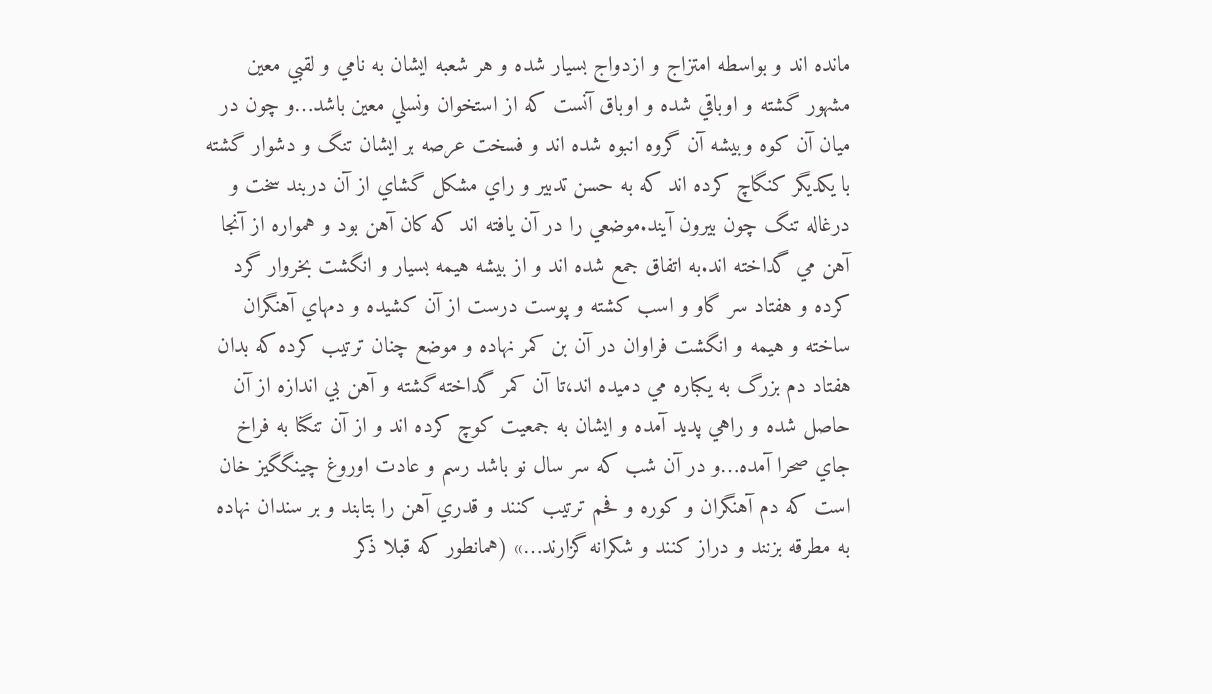مانده اند و بواسطه امتزاج و ازدواج بسيار شده و هر شعبه ايشان به نامي و لقبي معين مشهور گشته و اوباقي شده و اوباق آنست كه از استخوان ونسلي معين باشد…و چون در ميان آن كوه وبيشه آن گروه انبوه شده اند و فسخت عرصه بر ايشان تنگ و دشوار گشته با يكديگر كنگاچ كرده اند كه به حسن تدبير و راي مشكل گشاي از آن دربند سخت و درغاله تنگ چون بيرون آيند.موضعي را در آن يافته اند كه كان آهن بود و همواره از آنجا آهن مي گداخته اند.به اتفاق جمع شده اند و از بيشه هيمه بسيار و انگشت بخروار گرد كرده و هفتاد سر گاو و اسب كشته و پوست درست از آن كشيده و دمهاي آهنگران ساخته و هيمه و انگشت فراوان در آن بن كمر نهاده و موضع چنان ترتيب كرده كه بدان هفتاد دم بزرگ به يكباره مي دميده اند،تا آن كمر گداخته گشته و آهن بي اندازه از آن حاصل شده و راهي پديد آمده و ايشان به جمعيت كوچ كرده اند و از آن تنگنا به فراخ جاي صحرا آمده…و در آن شب كه سر سال نو باشد رسم و عادت اوروغ چينگگيز خان است كه دم آهنگران و كوره و فحم ترتيب كنند و قدري آهن را بتابند و بر سندان نهاده به مطرقه بزنند و دراز كنند و شكرانه گزارند…» (همانطور كه قبلا ذكر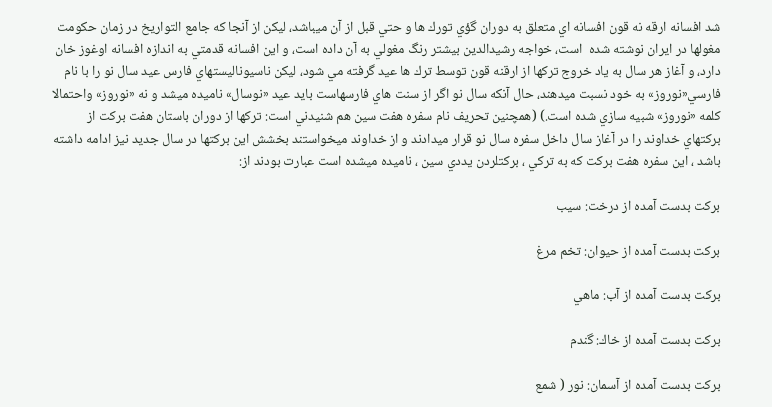شد افسانه ارقه نه قون افسانه اي متعلق به دوران گؤي تورك ها و حتي قبل از آن ميباشد، ليكن از آنجا كه جامع التواريخ در زمان حكومت مغولها در ايران نوشته شده  است، خواجه رشيدالدين بيشتر رنگ مغولي به آن داده است، و اين افسانه قدمتي به اندازه افسانه اوغوز خان دارد، و آغاز هر سال به ياد خروج تركها از ارقنه قون توسط ترك ها عيد گرفته مي شود، ليكن ناسيوناليستهاي فارس عيد سال نو را با نام فارسي«نوروز» به خود نسبت ميدهند، حال آنكه سال نو اگر از سنت هاي فارسهاست بايد عيد «نوسال» ناميده ميشد و نه «نوروز» واحتمالا كلمه «نوروز» شبيه سازي شده است.) (همچنين تحريف نام سفره هفت سين هم شنيدني است: تركها از دوران باستان هفت بركت از بركتهاي خداوند را در آغاز سال داخل سفره سال نو قرار ميدادند و از خداوند ميخواستند بخشش اين بركتها در سال جديد نيز ادامه داشته باشد ، اين سفره هفت بركت كه به تركي ، بركتلردن يددي سين ، ناميده ميشده است عبارت بودند از:

بركت بدست آمده از درخت: سيب

بركت بدست آمده از حيوان: تخم مرغ

بركت بدست آمده از آب: ماهي

بركت بدست آمده از خاك: گندم

بركت بدست آمده از آسمان: نور ( شمع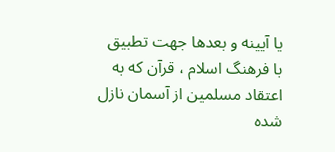يا آيينه و بعدها جهت تطبيق با فرهنگ اسلام ، قرآن كه به اعتقاد مسلمين از آسمان نازل شده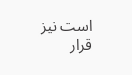است نيز قرار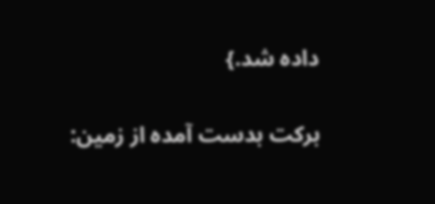داده شد.}

بركت بدست آمده از زمين: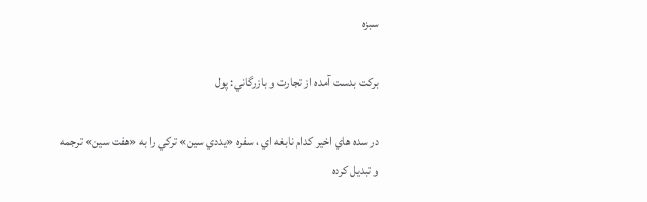سبزه

بركت بدست آمده از تجارت و بازرگاني: پول

در سده هاي اخير كدام نابغه اي ، سفره «يددي سين» تركي را به «هفت سين» ترجمه و تبديل كرده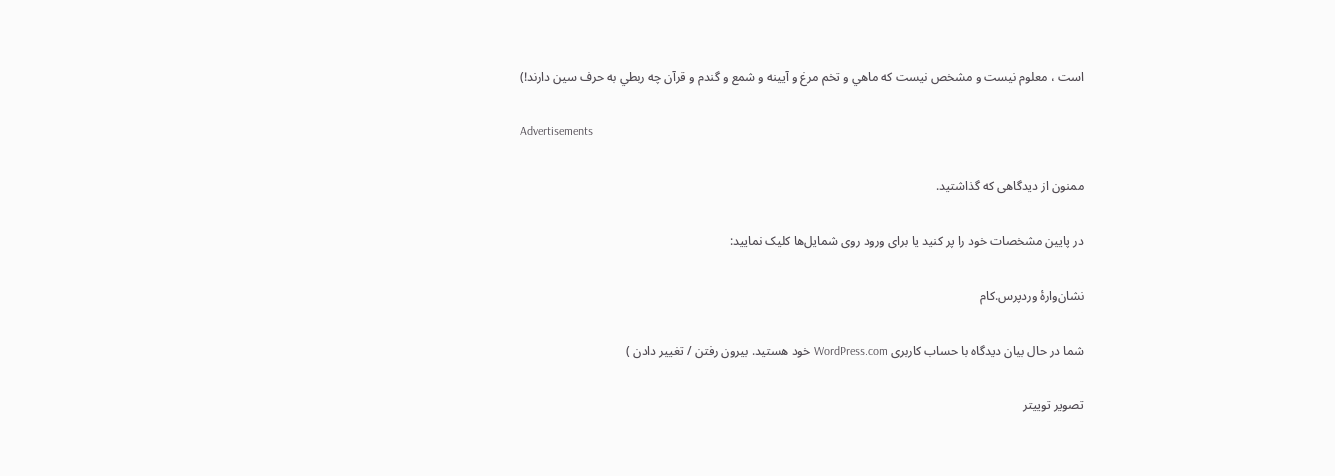است ، معلوم نيست و مشخص نيست كه ماهي و تخم مرغ و آيينه و شمع و گندم و قرآن چه ربطي به حرف سين دارند!)

Advertisements

ممنون از دیدگاهی که گذاشتید.

در پایین مشخصات خود را پر کنید یا برای ورود روی شمایل‌ها کلیک نمایید:

نشان‌وارهٔ وردپرس.کام

شما در حال بیان دیدگاه با حساب کاربری WordPress.com خود هستید. بیرون رفتن / تغییر دادن )

تصویر توییتر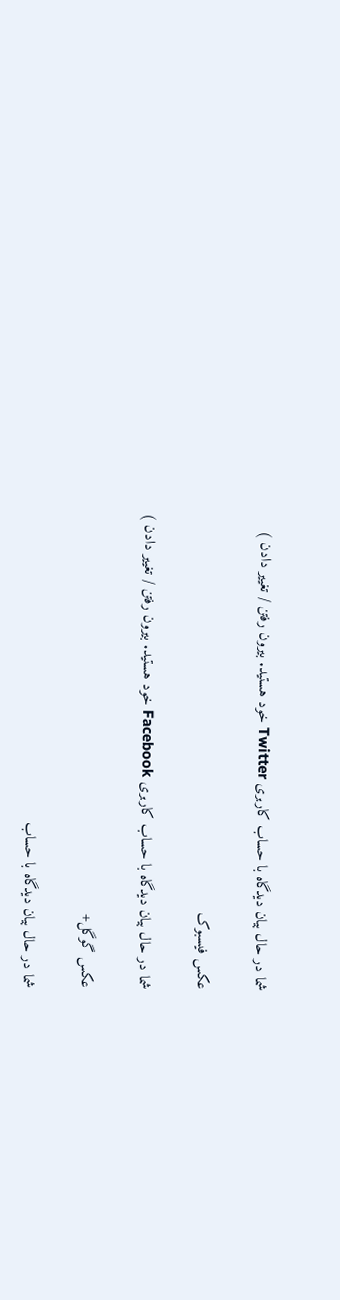شما در حال بیان دیدگاه با حساب کاربری Twitter خود هستید. بیرون رفتن / تغییر دادن )

عکس فیسبوک

شما در حال بیان دیدگاه با حساب کاربری Facebook خود هستید. بیرون رفتن / تغییر دادن )

عکس گوگل+

شما در حال بیان دیدگاه با حساب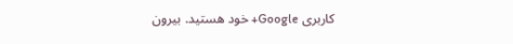کاربری Google+ خود هستید. بیرون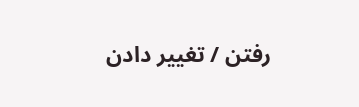رفتن / تغییر دادن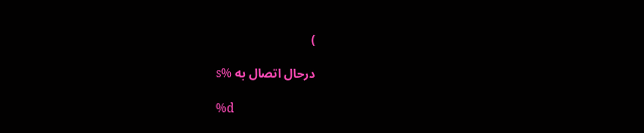)

درحال اتصال به %s

%d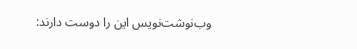وب‌نوشت‌نویس این را دوست دارند: